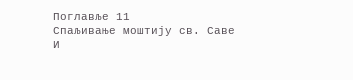Поглавље 11
Спаљивање моштију св. Саве
И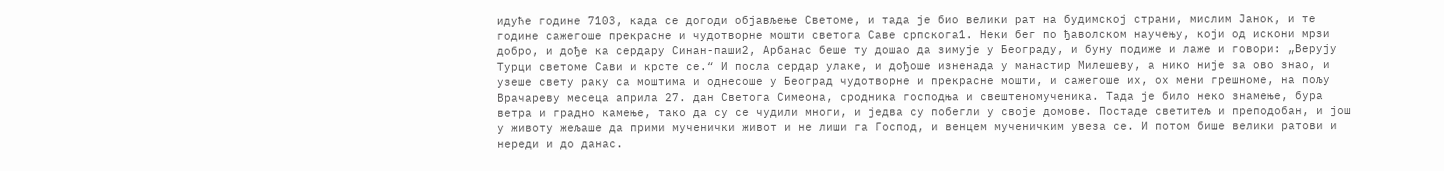идуће године 7103, када се догоди објављење Светоме, и тада је био велики рат на будимској страни, мислим Јанок, и те године сажегоше прекрасне и чудотворне мошти светога Саве српскога1. Неки бег по ђаволском научењу, који од искони мрзи добро, и дође ка сердару Синан-паши2, Арбанас беше ту дошао да зимује у Београду, и буну подиже и лаже и говори: „Верују Турци светоме Сави и крсте се.“ И посла сердар улаке, и дођоше изненада у манастир Милешеву, а нико није за ово знао, и узеше свету раку са моштима и однесоше у Београд чудотворне и прекрасне мошти, и сажегоше их, ох мени грешноме, на пољу Врачареву месеца априла 27. дан Светога Симеона, сродника господња и свештеномученика. Тада је било неко знамење, бура ветра и градно камење, тако да су се чудили многи, и једва су побегли у своје домове. Постаде светитељ и преподобан, и још у животу жељаше да прими мученички живот и не лиши га Господ, и венцем мученичким увеза се. И потом бише велики ратови и нереди и до данас.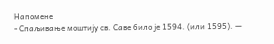Напомене
- Спаљивање моштију св. Саве било је 1594. (или 1595). —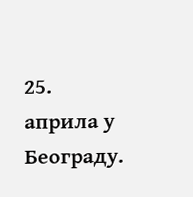25. априла у Београду.